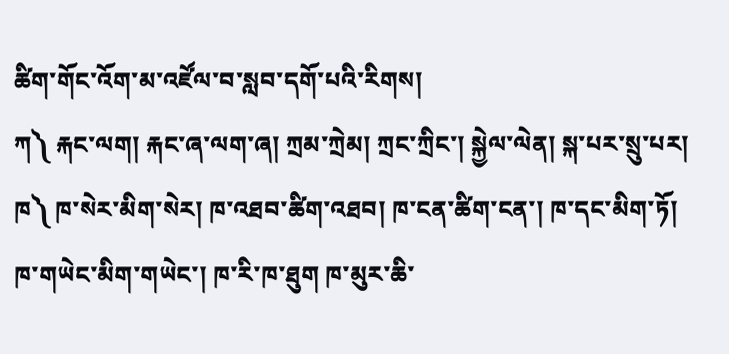ཚིག་གོང་འོག་མ་འཛོལ་བ་སླབ་དགོ་པའི་རིགས།
ཀ༽ རྐང་ལག། རྐང་ཞ་ལག་ཞ། ཀྲམ་ཀྲེམ། ཀྲང་ཀྲིང་། སྐྱེལ་ལེན། སྐ་པར་སྲུ་པར།
ཁ༽ ཁ་སེར་མིག་སེར། ཁ་འཐབ་ཚིག་འཐབ། ཁ་ངན་ཚིག་ངན་། ཁ་དང་མིག་ཏོ། ཁ་གཡེང་མིག་གཡེང་། ཁ་རི་ཁ་ཐུག ཁ་མུར་ཆི་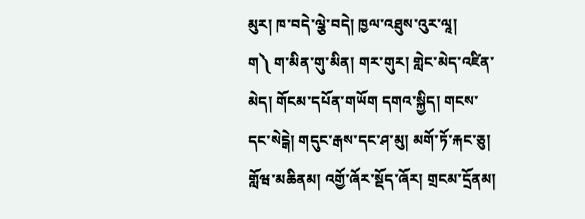མུར། ཁ་བདེ་ལྕེ་བདེ། ཁྱལ་འཐུས་འུར་ལཱ།
ག༽ ག་མིན་གུ་མིན། གར་གུར། གླེང་མེད་འཛིན་མེད། གོངམ་དཔོན་གཡོག དགའ་སྐྱིད། གངས་དང་སེངྒེ། གདུང་རྒས་དང་ཤ་མུ། མགོ་ཏོ་རྐང་ཅུ། གློཝ་མཆིནམ། འགྱོ་ཞོར་སྡོད་ཞོར། གྲངམ་དྲོནམ།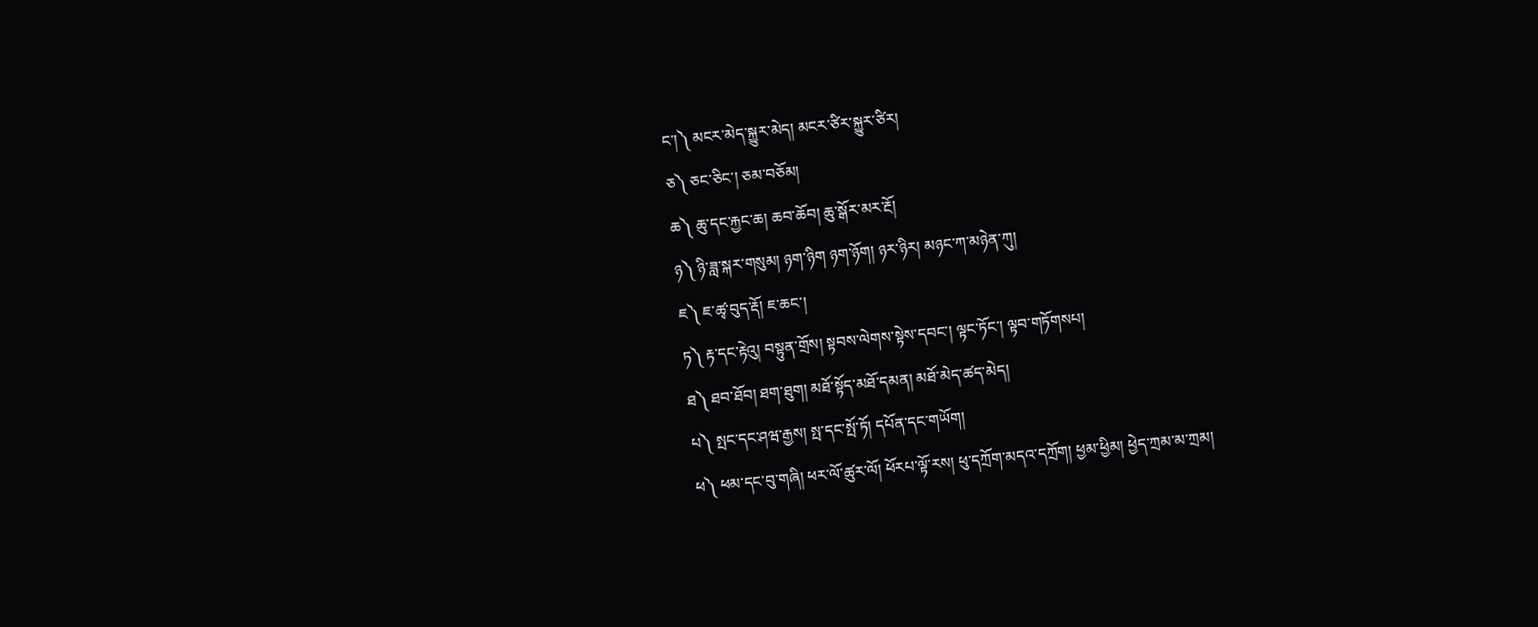ང་།༽ མངར་མེད་སྐྱུར་མེད། མངར་ཙིར་སྐྱུར་ཙིར།
ཅ༽ ཅང་ཅིང་། ཅམ་བཅོམ།
ཆ༽ ཆུ་དང་རྐྱང་ཆ། ཆབ་ཆོབ། ཆུ་སྒོར་མར་རྔོ།
ཉ༽ ཉི་ཟླ་སྐར་གསུམ། ཉག་ཉིག ཉག་ཉོག། ཉར་ཉིར། མཉང་ཀ་མཉེན་ཀུ།
ཇ༽ ཇ་ཚྭ་བུད་རྡོ། ཇ་ཆང་།
ཏ༽ རྟ་དང་རྟེའུ། བསྟུན་གྲོས། སྟབས་ལེགས་སྟེས་དབང་། ལྟང་ཏོང་། ལྟབ་གཏོགསཔ།
ཐ༽ ཐབ་ཐོབ། ཐག་ཐུག། མཐོ་སྟོད་མཐོ་དམན། མཐོ་མེད་ཚད་མེད།
པ༽ སྤང་དང་ཤཝ་རྒྱས། སྤ་དང་སྤོ་ཏོ། དཔོན་དང་གཡོག།
ཕ༽ ཕམ་དང་བུ་གཞི། ཕར་ལོ་ཚུར་ལོ། ཕོརཔ་ལྟོ་རས། ཕུ་དཀྲོག་མདའ་དཀྲོག། ཕྱམ་ཕྱིམ། ཕྱེད་ཀྲམ་མ་ཀྲམ།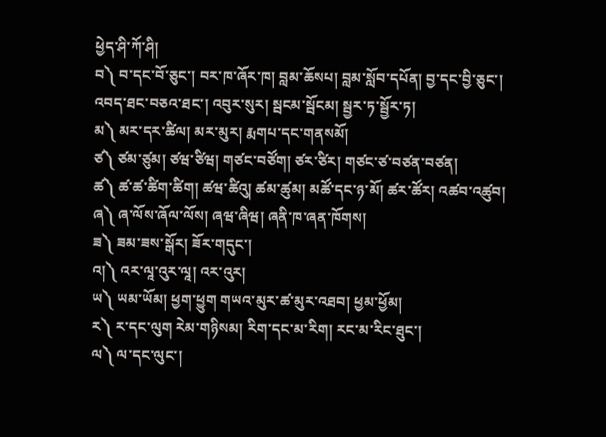ཕྱེད་ཤི་ཀོ་ཤི།
བ༽ བ་དང་བོ་ཅུང་། བར་ཁ་ཞོར་ཁ། བླམ་ཆོསཔ། བླམ་སློབ་དཔོན། བྱ་དང་བྱི་ཅུང་། འབད་ཐང་བཅའ་ཐང་། འབུར་སུར། སྦངམ་སྦོངམ། སྦྱར་ཏ་སྦྱོར་ཏ།
མ༽ མར་དར་ཚིལ། མར་མུར། རྨགཔ་དང་གནསམོ།
ཙ༽ ཙམ་ཙུམ། ཙཝ་ཙིཝ། གཙང་བཙོག། ཙར་ཙིར། གཙང་ཙ་བཙན་བཙན།
ཚ༽ ཚ་ཚ་ཚིག་ཚིག། ཚཝ་ཚིའུ། ཚམ་ཚུམ། མཚོ་དང་ཉ་མོ། ཚར་ཚོར། འཚབ་འཚུབ།
ཞ༽ ཞ་ལོས་ཞོལ་ལོས། ཞཝ་ཞིཝ། ཞནི་ཁ་ཞན་ཁོགས།
ཟ༽ ཟམ་ཟས་སྒོར། ཟོར་གདུང་།
འ།༽ འར་ལཱ་འུར་ལཱ། འར་འུར།
ཡ༽ ཡམ་ཡོམ། ཕྱག་ཕྱུག གཡའ་མུར་ཚ་མུར་འཐབ། ཕྱམ་ཕྱོམ།
ར༽ ར་དང་ལུག རེམ་གཉིསམ། རིག་དང་མ་རིག། རང་མ་རིང་ཐུང་།
ལ༽ ལ་དང་ལུང་།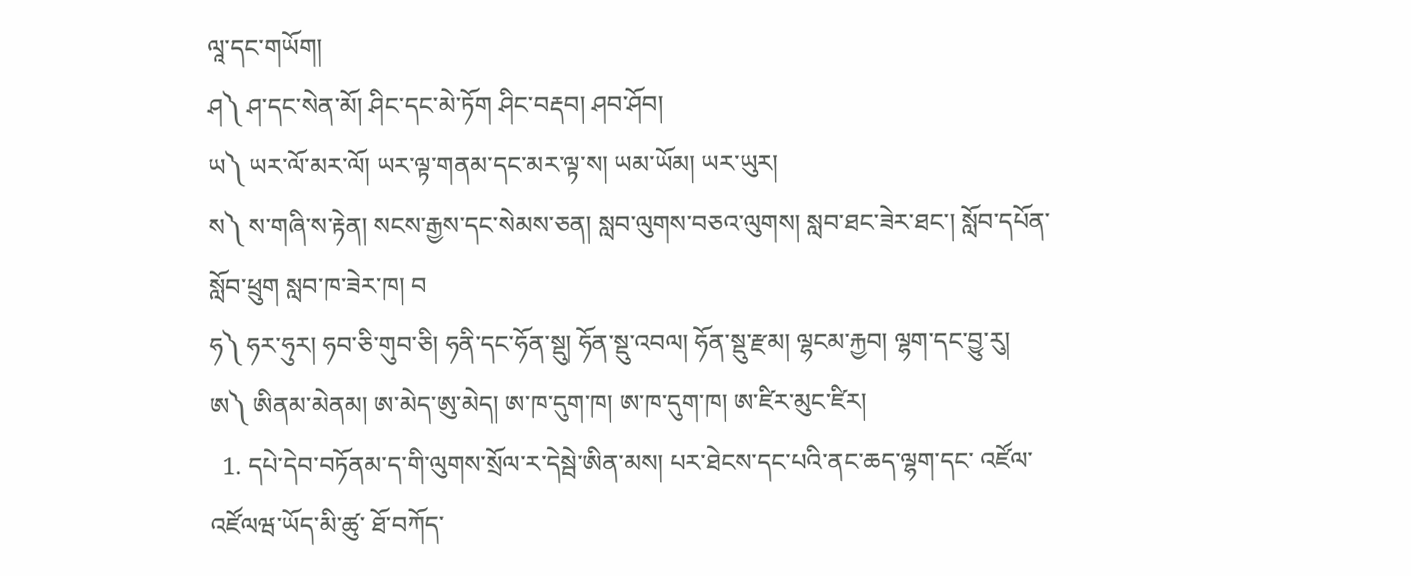ལཱ་དང་གཡོག།
ཤ༽ ཤ་དང་སེན་མོ། ཤིང་དང་མེ་ཏོག ཤིང་བརྡབ། ཤབ་ཤོབ།
ཡ༽ ཡར་ལོ་མར་ལོ། ཡར་ལྟ་གནམ་དང་མར་ལྟ་ས། ཡམ་ཡོམ། ཡར་ཡུར།
ས༽ ས་གཞི་ས་རྟེན། སངས་རྒྱས་དང་སེམས་ཅན། སླབ་ལུགས་བཅའ་ལུགས། སླབ་ཐང་ཟེར་ཐང་། སློབ་དཔོན་སློབ་ཕྲུག སླབ་ཁ་ཟེར་ཁ། བ
ཧ༽ ཧར་ཧུར། ཧབ་ཅི་གུབ་ཅི། ཧནི་དང་ཧོན་སྡུ། ཧོན་སྡུ་འབལ། ཧོན་སྡུ་རྫམ། ལྷངམ་རྐྱབ། ལྷག་དང་བྱུ་རུ།
ཨ༽ ཨིནམ་མེནམ། ཨ་མེད་ཨུ་མེད། ཨ་ཁ་དུག་ཁ། ཨ་ཁ་དུག་ཁ། ཨ་ཛིར་མུང་ཛིར།
  1. དཔེ་དེབ་བཏོནམ་ད་གི་ལུགས་སྲོལ་ར་དེསྦེ་ཨིན་མས། པར་ཐེངས་དང་པའི་ནང་ཆད་ལྷག་དང་ འཛོལ་འཛོལཝ་ཡོད་མི་ཚུ་ ཐོ་བཀོད་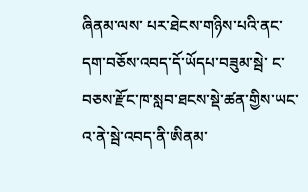ཞིནམ་ལས་ པར་ཐེངས་གཉིས་པའི་ནང་ དག་བཅོས་འབད་དོ་ཡོདཔ་བཟུམ་སྦེ་ ང་བཅས་རྫོང་ཁ་སླབ་ཐངས་སྡེ་ཚན་གྱིས་ཡང་ འ་ནེ་སྦེ་འབད་ནི་ཨིནམ་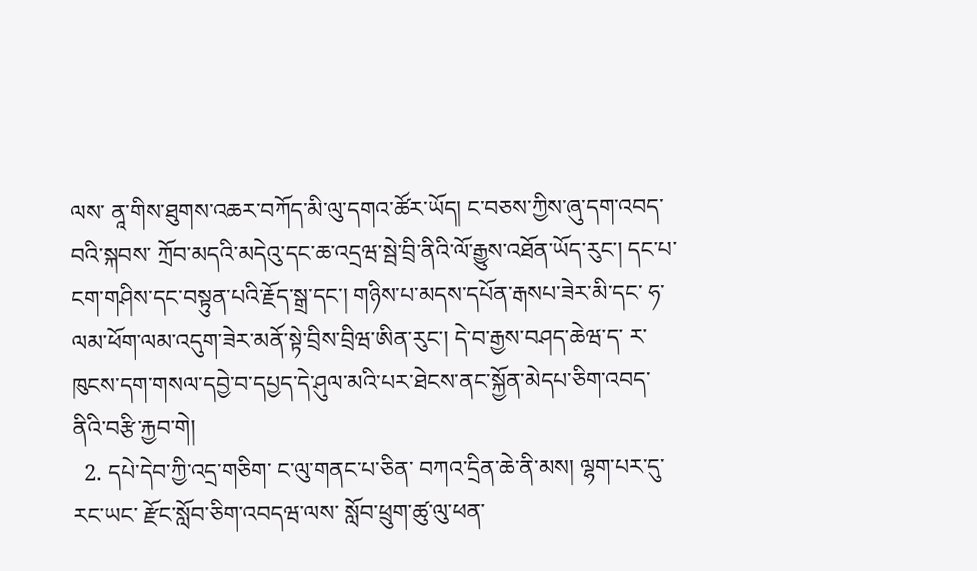ལས་ ནཱ་གིས་ཐུགས་འཆར་བཀོད་མི་ལུ་དགའ་ཚོར་ཡོད། ང་བཅས་ཀྱིས་ཞུ་དག་འབད་བའི་སྐབས་ ཀྲོབ་མདའི་མདེའུ་དང་ཆ་འདྲཝ་སྦེ་བྲི་ནིའི་ལོ་རྒྱུས་འཐོན་ཡོད་རུང་། དང་པ་ངག་གཤིས་དང་བསྟུན་པའི་རྗོད་སྒྲ་དང་། གཉིས་པ་མདས་དཔོན་རྒསཔ་ཟེར་མི་དང་ ཧ་ལམ་ཕོག་ལམ་འདུག་ཟེར་མནོ་སྟེ་བྲིས་བྲིཝ་ཨིན་རུང་། དེ་བ་རྒྱས་བཤད་ཆེཝ་ད་ ར་ཁུངས་དག་གསལ་དབྱེ་བ་དཔྱད་དེ་ཤུལ་མའི་པར་ཐེངས་ནང་སྐྱོན་མེདཔ་ཅིག་འབད་ནིའི་བརྩི་རྐྱབ་གེ།
  2. དཔེ་དེབ་ཀྱི་འདྲ་གཅིག་ ང་ལུ་གནང་པ་ཅིན་ བཀའ་དྲིན་ཆེ་ནི་མས། ལྷག་པར་དུ་ རང་ཡང་ རྫོང་སློབ་ཅིག་འབདཝ་ལས་ སློབ་ཕྲུག་ཚུ་ལུ་ཕན་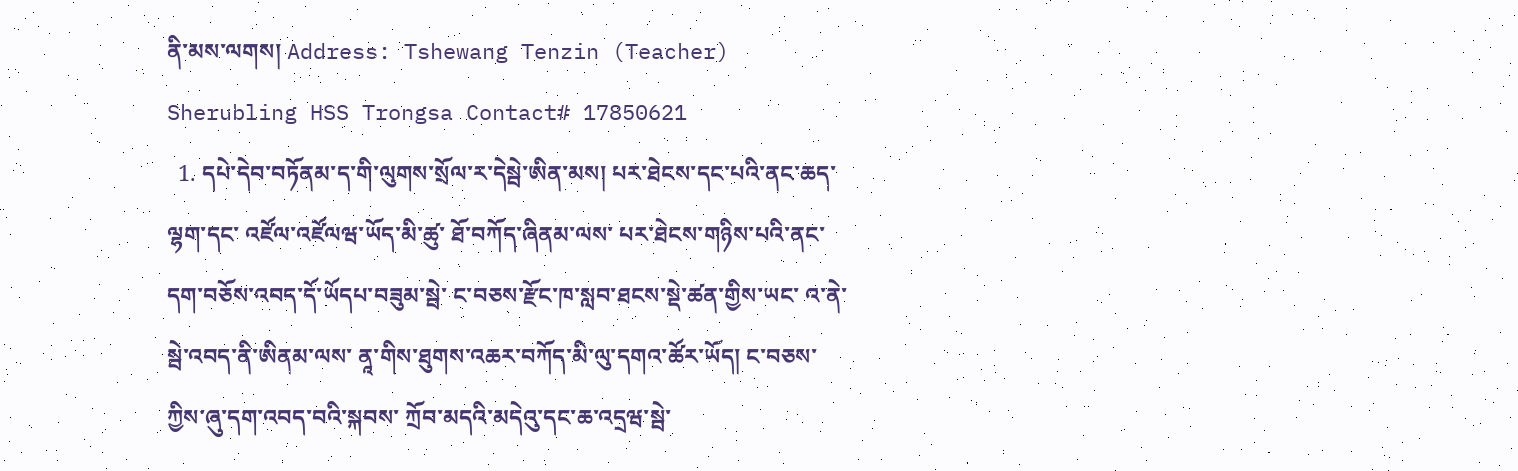ནི་མས་ལགས། Address: Tshewang Tenzin (Teacher) Sherubling HSS Trongsa Contact# 17850621
  1. དཔེ་དེབ་བཏོནམ་ད་གི་ལུགས་སྲོལ་ར་དེསྦེ་ཨིན་མས། པར་ཐེངས་དང་པའི་ནང་ཆད་ལྷག་དང་ འཛོལ་འཛོལཝ་ཡོད་མི་ཚུ་ ཐོ་བཀོད་ཞིནམ་ལས་ པར་ཐེངས་གཉིས་པའི་ནང་ དག་བཅོས་འབད་དོ་ཡོདཔ་བཟུམ་སྦེ་ ང་བཅས་རྫོང་ཁ་སླབ་ཐངས་སྡེ་ཚན་གྱིས་ཡང་ འ་ནེ་སྦེ་འབད་ནི་ཨིནམ་ལས་ ནཱ་གིས་ཐུགས་འཆར་བཀོད་མི་ལུ་དགའ་ཚོར་ཡོད། ང་བཅས་ཀྱིས་ཞུ་དག་འབད་བའི་སྐབས་ ཀྲོབ་མདའི་མདེའུ་དང་ཆ་འདྲཝ་སྦེ་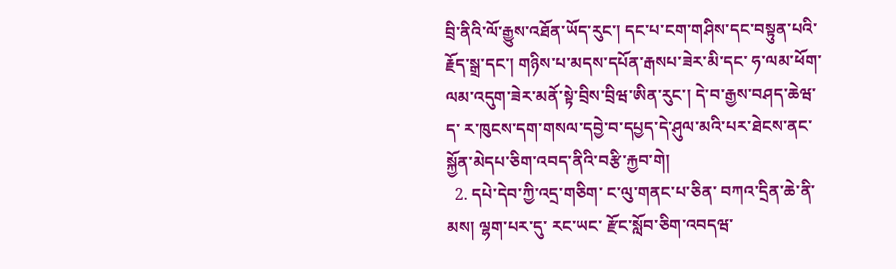བྲི་ནིའི་ལོ་རྒྱུས་འཐོན་ཡོད་རུང་། དང་པ་ངག་གཤིས་དང་བསྟུན་པའི་རྗོད་སྒྲ་དང་། གཉིས་པ་མདས་དཔོན་རྒསཔ་ཟེར་མི་དང་ ཧ་ལམ་ཕོག་ལམ་འདུག་ཟེར་མནོ་སྟེ་བྲིས་བྲིཝ་ཨིན་རུང་། དེ་བ་རྒྱས་བཤད་ཆེཝ་ད་ ར་ཁུངས་དག་གསལ་དབྱེ་བ་དཔྱད་དེ་ཤུལ་མའི་པར་ཐེངས་ནང་སྐྱོན་མེདཔ་ཅིག་འབད་ནིའི་བརྩི་རྐྱབ་གེ།
  2. དཔེ་དེབ་ཀྱི་འདྲ་གཅིག་ ང་ལུ་གནང་པ་ཅིན་ བཀའ་དྲིན་ཆེ་ནི་མས། ལྷག་པར་དུ་ རང་ཡང་ རྫོང་སློབ་ཅིག་འབདཝ་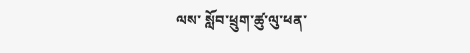ལས་ སློབ་ཕྲུག་ཚུ་ལུ་ཕན་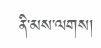ནི་མས་ལགས།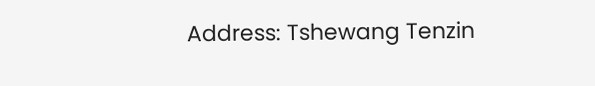Address: Tshewang Tenzin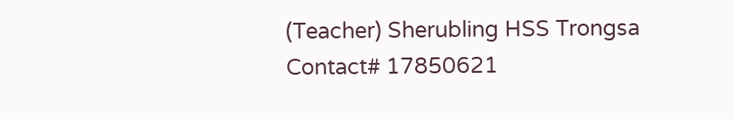(Teacher) Sherubling HSS Trongsa Contact# 17850621